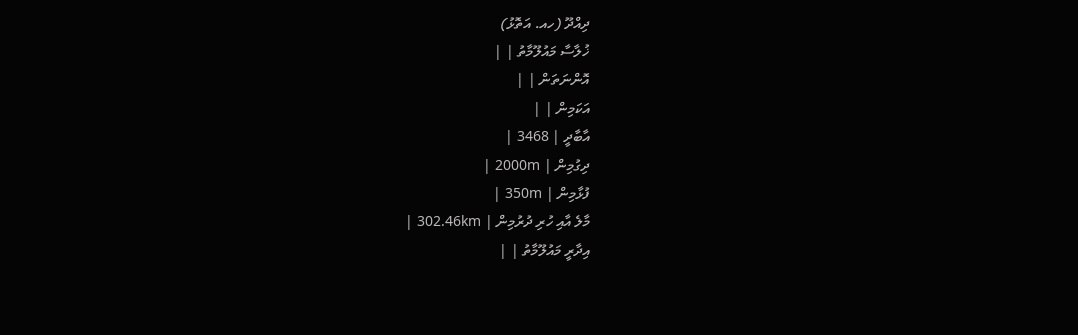ދިއްދޫ (ހއ. އަތޮޅު)
ޚުލާސާ މައުލޫމާތު | |
އޮންނަތަން | |
އަކަމިން | |
އާބާދީ | 3468 |
ދިގުމިން | 2000m |
ފުޅާމިން | 350m |
މާލެ އާއި ހުރި ދުރުމިން | 302.46km |
އިދާރީ މައުލޫމާތު | |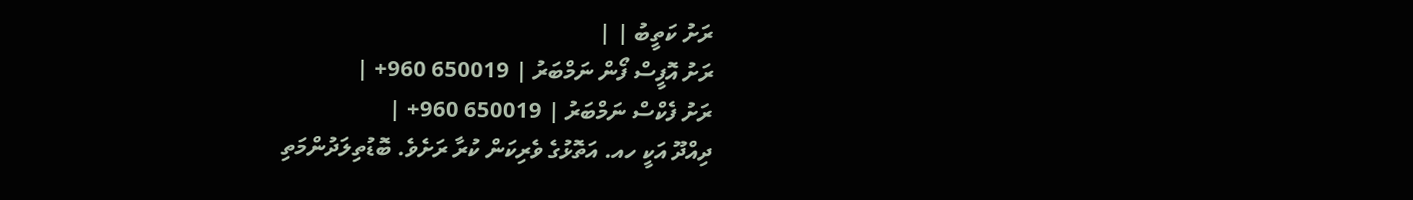ރަށު ކަތީބު | |
ރަށު އޮފީސް ފޯން ނަމްބަރު | 650019 960+ |
ރަށު ފެކްސް ނަމްބަރު | 650019 960+ |
ދިއްދޫ އަކީ ހއ. އަތޮޅުގެ ވެރިކަން ކުރާ ރަށެވެ. ބޮޑުތިލަދުންމަތި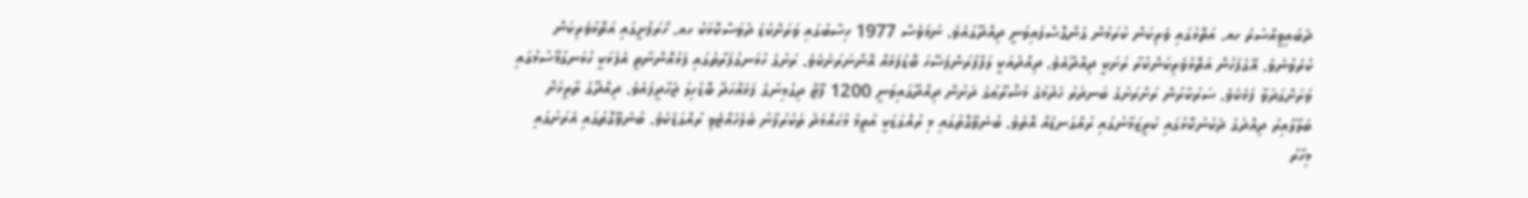ދެބައިވީއްސުރެ ހއ. އަތޮޅުގައި ވެރިކަން ކުރަމުން ގެންގޮސްފައިވަނީ ދިއްދޫގައެވެ. ނަމަވެސް 1977 ހިސާބުގައި ވަރަށްކުޑަ ދުވަސްކޮޅަކު ހއ. ހޯރަފުށީގައި އަތޮޅުވެރިކަން ކުރެވުނެވެ. އޭގެފަހުން އަތޮޅުވެރިކަންކުރާ ރަށަކީ ދިއްދޫއެވެ. ދިއްދުއަކީ ލަފާފުރަންފަސޭހަ ބޮޑުފަޅެއް އޮންނަރަށެކެވެ. ރަށުގެ ހުޅަނގުފަރާތުގައި ފަޅުއޮންނާތީ އެފަޅަކީ ހުޅަނގުމޫސުމުގައި ވަރަށްގަދަވާ ފަޅެކެވެ. ސަރުކާރުން ރަށްރަށުގެ ބަނދަރު ހެދުމުގެ މަޝްރޫޢުގެ ދަށުން ދިއްދޫގައިވަނީ 1200 ފޫޓް ދިގުމިނުގެ ފަޅެއްހަދާ ބޮޑުހިލަ ޖަހާދީފައެވެ. ދިއްދޫގެ ތާރީޚަށް ބަލާލާއިރު ދިއްދުގެ ދެކުނުކޮޅުގައި ކުރީޒަމާނުގައި ރުއްގަނޑެއް އޮތެވެ. ބުނެވޭގޮތުގައި މި ރުއްގަޑަކީ އުތީމު މުޙައްމަދު ތަކުރުފާނު ބެލެހެއްޓެވި ރުއްގަޑެކެވެ. ބުނެވޭގޮތުގައި އެރަށުގައި މިހާރު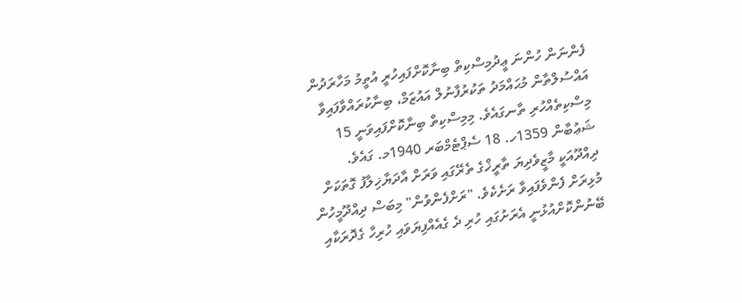ފެންނަން ހުންނަ ޢީދުމިސްކިތް ބިނާކޮށްފައިހުރީ އުތީމު މަހާރަދުން އައްސުލްތާން މުޙައްމަދު ތަކުރުފާނުލް އައުޒަމް، ބިނާކުރައްވާފައިވާ މިސްކިތެއްހުރި ތާނގައެވެ. މިމިސްކިތް ބިނާކޮށްފައިވަނީ 15 ޝަޢުބާން 1359ހ. 18 ސެޕްޓެމްބަރ 1940މ. ގައެވެ.
ދިއްދޫއަކީ މާޒީވެދިޔަ ތާރީޚްގެ ތެރޭގައި ވަރަށް އާދަޔާޚިލާފު ގޮތަކަށް މުޅިރަށް ފެންވެފައިވާ ރަށެކެވެ. "ރަށްފެންވުން" މިބަސް ދިއްދޫމީހުން ބޭނުންކޮށްއުޅުނީ އެރަށުގައި ހުރި ދެ ގެއެއްފިޔަވައި ހުރިހާ ގެދޮރަކާއި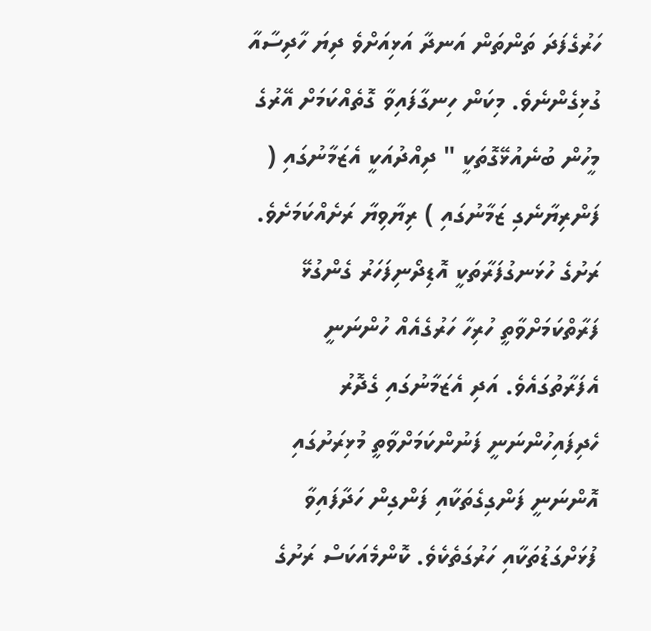ހަރުގެފަދަ ތަންތަން އަނދާ އަޅިއަށްވެ ދިޔަ ހާދިސާއާ ގުޅިގެންނެވެ. މިކަން ހިނގާފައިވާ ގޮތެއްކަމަށް އޭރުގެ މީހުން ބުނެއުޅޭގޮތަކީ " ދިއްދުއަކީ އެޒަމާނުގައި ( ފަންރިޔާނެގި ޒަމާނުގައި ) ރިޔާވިޔާ ރަށެއްކަމަށެވެ. ރަށުގެ ހުޅަނގުފަރާތަކީ އޮޑިދޯނިފަހަރު ގެންގުޅޭ ފަރާތްކަމަށްވާތީ ހުރިހާ ހަރުގެއެއް ހުންނަނީ އެފަރާތުގައެވެ. އަދި އެޒަމާނުގައި ގެދޮރު ހެދިފައިހުންނަނީ ފަނުންކަމަށްވާތީ މުޅިރަށުގައި އޮންނަނީ ފަންގިގެތަކާއި ފަންގިން ހަދާފައިވާ ފުޅަށްގަޑުތަކާއި ހަރުގަތެކެވެ. ކޮންމެއަކަސް ރަށުގެ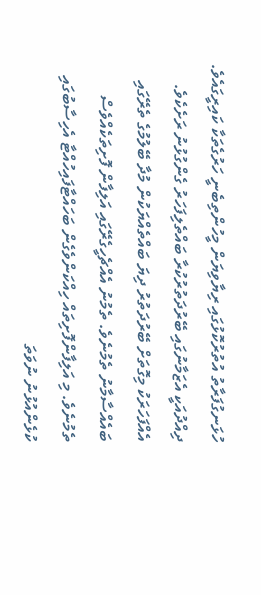ހުޅަނގުފަރާތު އުތުރުކޮޅުގައި ރިޔާވިޔަން މީހުންތިބެނީ ހަރުގެތަކާ ކައިރީގައެވެ. ދިއްދުއަކީ އެޒަމާނުގައި ބޭރުދަތުރުކުރާ ބައްތެލިފަހަރު ގެންގުޅުނު ރަށެކެވެ. އެއްފަހަރަކު މިގޮތަށް ބޭރުދަތުރު ދިޔަ ބައްތެއްޔަކުން މުދާ ބޭލުމުގެ ތެރޭގައި ބައެއްސާމާނު ތެމުނެވެ. ތެމުނު އެއްޗެހީގެރޭގައި އަލިފާން ފޮށިތަކެއްވެސް ތެމުނެވެ. މި އަލިފާންފޮށިތައް ހިއްކަންވެގެން ބަހައްޓާފައިހުއްޓާ އެހިސާބުގައި ކުޅެންއުޅުނު ނުވަތަ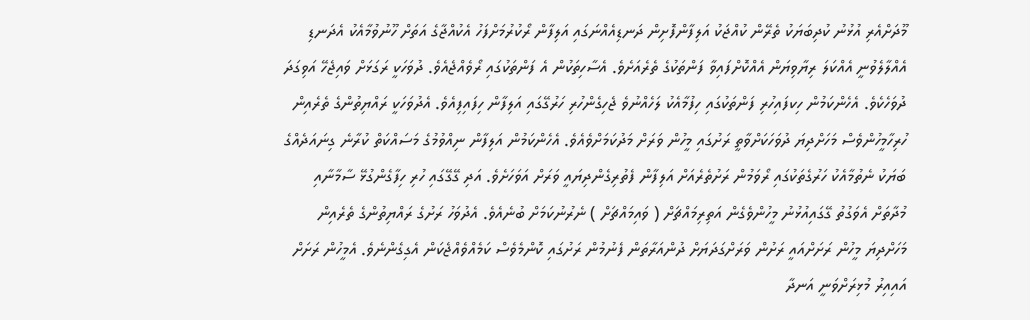މޫދަށްއެރި އުޅުނު ކުދިބަޔަކު ތެރޭން ކުއްޖަކު އަލިފާންފޮށިން ދަނޑިއެއްނަގައި އަލިފާން ރޯކުރުމަށްފަހު އެކުއްޖާގެ އަތަށް ހޫނުވުމާއެކު އެދަނޑި އެއްލާލެވުނީ އެއްކަލަ ރިޔާވިޔަން އެއްކޮށްފައިވާ ފަންތަކުގެ ތެރެއަށެވެ. އެސާހިތަކުން އެ ފަންތަކުގައި ރޯވެއްޖެއެވެ. ދުވަހަކީ ރަގަޅަށް ވައިޖެހޭ އަވިގަދަ ދުވަހެކެވެ. އެހެންކަމުން ހިކފައިހުރި ފަންތަކުގައި ހިފުމާއެކު ލަހެއްނުވެ ޖެހިގެންހުރި ހަރުގޭގައި އަލިފާން ހިފައިފިއެވެ. އެދުވަހަކީ ރައްޔިތުންގެ ތެރެއިން ހުރިހާމީހުންވެސް މަހަށްދިޔަ ދުވަހަކަށްވާތީ ރަށުގައި މީހުން ވަރަށް މަދުކަމަށްވެއެވެ. އެހެންކަމުން އަލިފާން ނިއްވުމުގެ މަސައްކަތް ކުރާނެ ގިނައަދެއްގެ ބަޔަކު ނެތުމާއެކު ހަރުގެތަކުގައި ރޯވަމުން ރަށުތެރެއަށް އަލިފާން ފެތުރިގެންދިޔައީ ވަރަށް އަވަހަށެވެ. އަދި ގޭގޭގައި ހުރި ހިފާގެންގުޅޭ ސާމާނާއި މުދާތަށް އެވަގުތު ގޭގައިއުޅުނު މީހުންވެގެން އަތިރިމައްޗަށް ( ވައިމައްޗަށް ) ނެރުނުކަމަށް ބުނެއެވެ. އެދުވަހު ރަށުގެ ރައްޔިތުންގެ ތެރެއިން މަހަށްދިޔަ މީހުން ރަށަށްއައީ ރަށުން ވަރަށްގަދަޔަށް ދުންއަރާތަން ފެނުމުން ރަށުގައި ކޮންމެވެސް ކަމެއްވެއްޖެކަން އެގިގެންނެވެ. އެމީހުން ރަށަށް އައިއިރު މުޅިރަށްވަނީ އަނދާ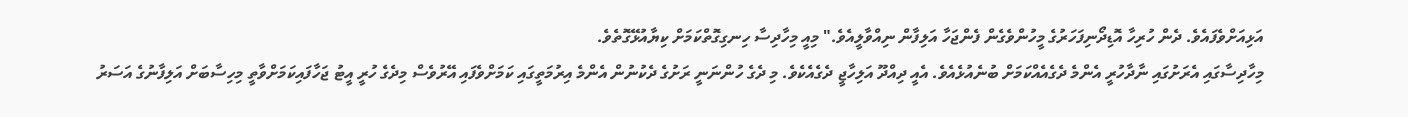އަޅިއަށްވެފައެވެ. ދެން ހުރިހާ އޮޑިދޯނިފަހަރުގެ މީހުންވެގެން ފެންޖަހާ އަލިފާން ނިއްވާލީއެވެ." މިއީ މިހާދިސާ ހިނގިގޮތްކަމަށް ކިޔާއުޅޭގޮތެވެ.
މިހާދިސާގައި އެރަށުގައި ނާދާހުރީ އެންމެ ދެގެއެއްކަމަށް ބުނެއުޅެއެވެ. އެއީ ދިއްދޫ އަލިހާޖީ ދެގެއެކެވެ. މި ދެގެ ހުންނަނީ ރަށުގެ ދެކުނުން އެންމެ އިރުމަތީގައި ކަމަށްވެފައި އޭރުވެސް މިދެގެ ހުރީ އީޓު ޖަހާފައިކަމަށްވާތީ މިހިސާބަށް އަލިފާނުގެ އަސަރު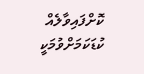ކޮށްފައިވާލެއް ކުޑަކަމަށްވުމަކީ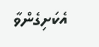އެކަށިގެންވާ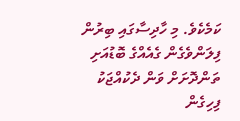ކަމެކެވެ. މި ހާދިސާގައި ބިރުން ފިލަންވެގެން ގެއެއްގެ ބޮޑުއަށި ތަންދޮށަށް ވަން ދެކުއްޖަކު ފިހިގެން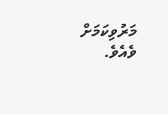މަރުވިކަމަށް ވެއެވެ.